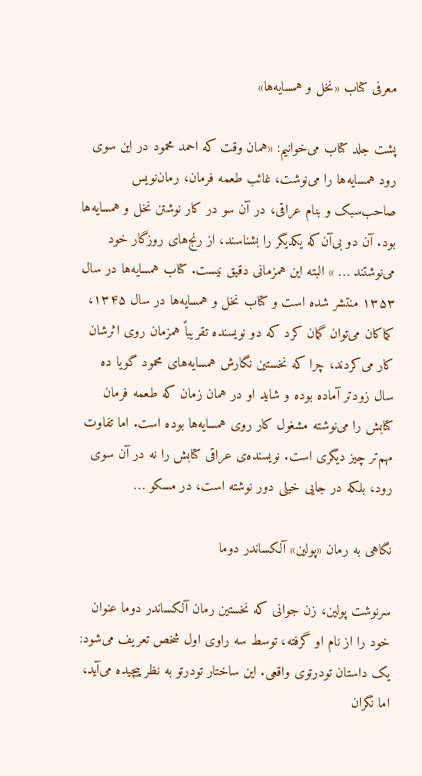معرفی کتاب «نخل و همسایه‌ها»

پشت جلد کتاب می‌خوانیم: «همان وقت که احمد محمود در این سوی رود همسایه‌ها را می‌نوشت، غائب طعمه فرمان، رمان‌نویس صاحب‌سبک و بنام عراقی، در آن سو در کار نوشتن نخل و همسایه‌ها بود. آن دو بی‌آن‌که یکدیگر را بشناسند، از رنج‌های روزگار خود می‌نوشتند … » البته این همزمانی دقیق نیست. کتاب همسایه‌ها در سال ۱۳۵۳ منتشر شده است و کتاب نخل و همسایه‌ها در سال ۱۳۴۵، کماکان می‌توان گمان کرد که دو نویسنده تقریباً همزمان روی اثرشان کار می‌کردند، چرا که نخستین نگارش همسایه‌های محمود گویا ده سال زودتر آماده بوده و شاید او در همان زمان که طعمه فرمان کتابش را می‌نوشته مشغول کار روی همسایه‌ها بوده است. اما تفاوت مهم‌تر چیز دیگری است. نویسنده‌ی عراقی کتابش را نه در آن سوی رود، بلکه در جایی خیلی دور نوشته است، در مسکو …

نگاهی به رمان «پولین» آلکساندر دوما

سرنوشت پولین، زن جوانی که نخستین رمان آلکساندر دوما عنوان خود را از نام او گرفته، توسط سه راوی اول شخص تعریف می‌شود: یک داستان تودرتوی واقعی. این ساختار تودرتو به نظر پیچیده می‌آید، اما نگران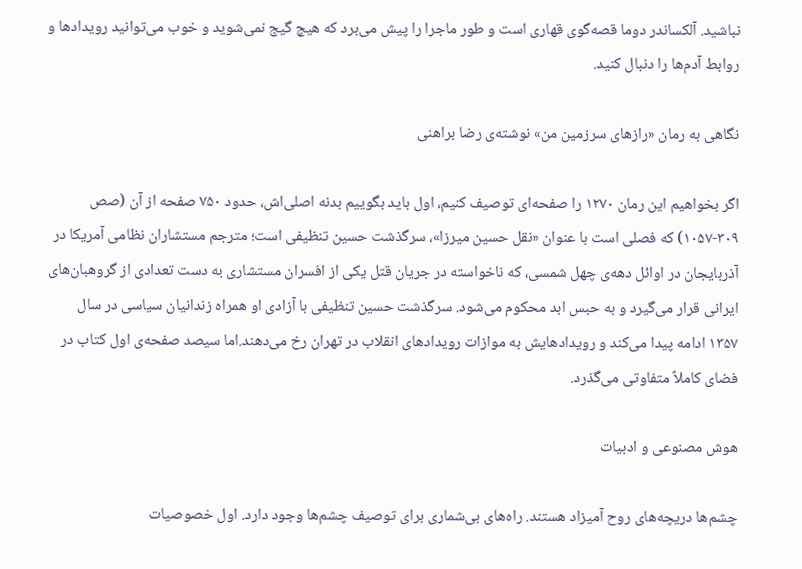نباشید. آلکساندر دوما قصه‌گوی قهاری است و طور ماجرا را پیش می‌برد که هیچ گیج نمی‌شوید و خوب می‌توانید رویدادها و روابط آدم‌ها را دنبال کنید.

نگاهی به رمان «رازهای سرزمین من» نوشته‌ی رضا براهنی

اگر بخواهیم این رمان ۱۲۷۰ را صفحه‌ای توصیف کنیم، اول باید بگوییم بدنه اصلی‌اش، حدود ۷۵۰ صفحه از آن (صص ۳۰۹-۱۰۵۷) که فصلی است با عنوان «نقل حسین میرزا»، سرگذشت حسین تنظیفی است؛ مترجم مستشاران نظامی آمریکا در آذربایجان در اوائل دهه‌ی چهل شمسی، که ناخواسته در جریان قتل یکی از افسران مستشاری به دست تعدادی از گروهبان‌های ایرانی قرار می‌گیرد و به حبس ابد محکوم می‌شود. سرگذشت حسین تنظیفی با آزادی او همراه زندانیان سیاسی در سال ۱۳۵۷ ادامه پیدا می‌کند و رویدادهایش به موازات رویدادهای انقلاب در تهران رخ می‌دهند.اما سیصد صفحه‌ی اول کتاب در فضای کاملاً متفاوتی می‌گذرد.

هوش مصنوعی و ادبیات

چشم‌ها دریچه‌های روح آمیزاد هستند. راه‌های بی‌شماری برای توصیف چشم‌ها وجود دارد. اول خصوصیات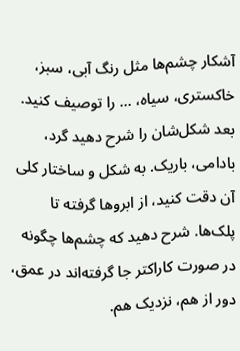آشکار چشم‌ها مثل رنگ آبی، سبز، خاکستری، سیاه، … را توصیف کنید. بعد شکل‌شان را شرح دهید گرد، بادامی، باریک. به شکل و ساختار کلی‌ آن دقت کنید، از ابروها گرفته تا پلک‌ها. شرح دهید که چشم‌ها چگونه در صورت کاراکتر جا گرفته‌اند در عمق، دور از هم، نزدیک هم.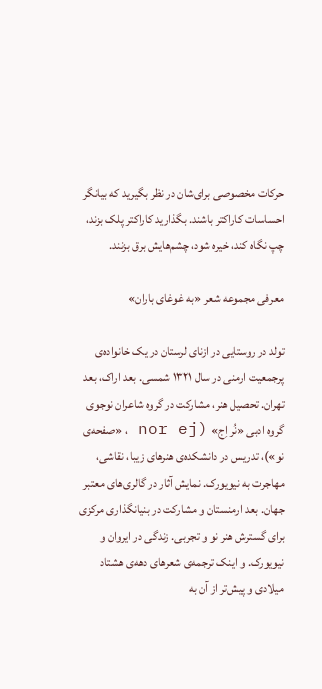حرکات مخصوصی برای‌شان در نظر بگیرید که بیانگر احساسات کاراکتر باشند. بگذارید کاراکتر پلک بزند، چپ نگاه کند، خیره شود، چشم‌هایش برق بزنند.

معرفی مجموعه شعر «به غوغای باران»

تولد در روستایی در ازنای لرستان در یک خانواده‌ی پرجمعیت ارمنی در سال ۱۳۲۱ شمسی. بعد اراک، بعد تهران. تحصیل هنر، مشارکت در گروه شاعران نوجوی گروه ادبی «نُر اِج» (nor ej ، «صفحه‌ی نو»)، تدریس در دانشکده‌ی هنرهای زیبا، نقاشی، مهاجرت به نیویورک. نمایش آثار در گالری‌های معتبر جهان. بعد ارمنستان و مشارکت در بنیانگذاری مرکزی برای گسترش هنر نو و تجربی. زندگی در ایروان و نیویورک. و اینک ترجمه‌ی شعرهای دهه‌ی هشتاد میلادی و پیش‌تر از آن به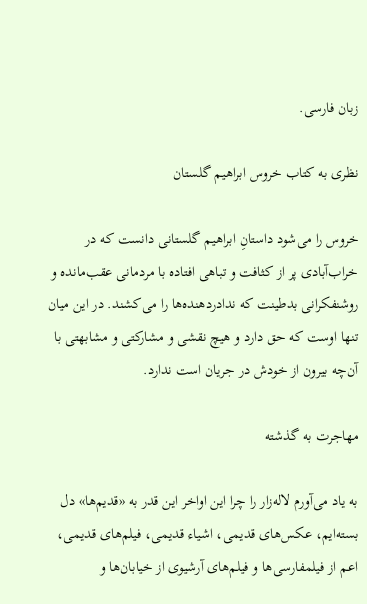زبان فارسی.

نظری به کتاب خروس ابراهیم گلستان

خروس را می‌شود داستانِ ابراهیم گلستانی دانست که در خراب‌آبادی پر از کثافت و تباهی افتاده با مردمانی عقب‌مانده و روشنفکرانی بدطینت که ندادردهنده‌ها را می‌کشند. در این میان تنها اوست که حق دارد و هیچ نقشی و مشارکتی و مشابهتی با آن‌چه بیرون از خودش در جریان است ندارد.

مهاجرت به گذشته

به یاد می‌آورم لاله‌زار را چرا این اواخر این قدر به «قدیم‌ها» دل بسته‌ایم، عکس‌های قدیمی، اشیاء قدیمی، فیلم‌های قدیمی، اعم از فیلمفارسی‌ها و فیلم‌های آرشیوی از خیابان‌ها و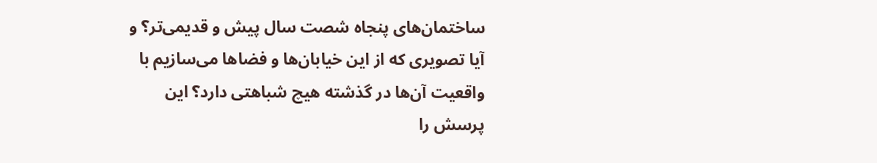ساختمان‌های پنجاه شصت سال پیش و قدیمی‌تر؟ و آیا تصویری که از این خیابان‌ها و فضاها می‌سازیم با واقعیت آن‌ها در گذشته هیچ شباهتی دارد؟ این پرسش را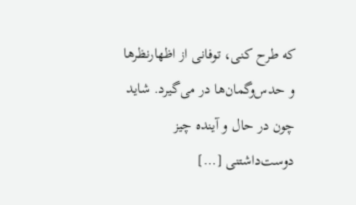که طرح کنی، توفانی از اظهارنظرها و حدس‌وگمان‌ها در می‌گیرد. شاید چون در حال و آینده چیز دوست‌داشتنی […]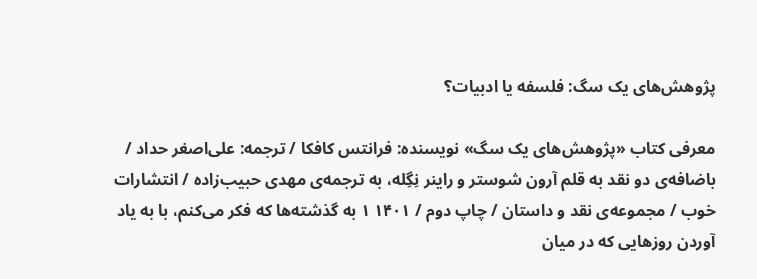پژوهش‌های یک سگ: فلسفه یا ادبیات؟

معرفی کتاب «پژوهش‌های یک سگ» نویسنده: فرانتس کافکا / ترجمه: علی‌اصغر حداد / باضافه‌ی دو نقد به قلم آرون شوستر و راینر نِگِله، به ترجمه‌ی مهدی حبیب‌زاده / انتشارات خوب / مجموعه‌ی نقد و داستان / چاپ دوم / ۱۴۰۱ ۱ به گذشته‌ها که فکر می‌کنم، با به یاد آوردن روزهایی که در میان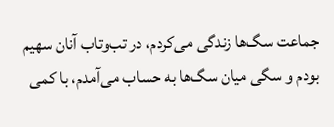جماعت سگ‌ها زندگی می‌کردم، در تب‌وتاب آنان سهیم بودم و سگی میان سگ‌ها به حساب می‌آمدم، با کمی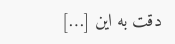دقت به این […]